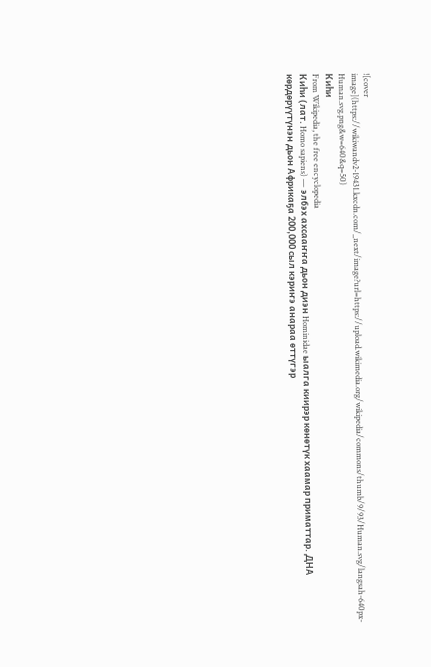![cover image](https://wikiwandv2-19431.kxcdn.com/_next/image?url=https://upload.wikimedia.org/wikipedia/commons/thumb/9/93/Human.svg/langsah-640px-Human.svg.png&w=640&q=50)
Киhи
From Wikipedia, the free encyclopedia
Киhи (лат. Homo sapiens) — элбэх ахсааҥҥа дьон диэн Hominidae ыалга киирэр көнөтүк хаамар приматтар. ДНА көрдөрүүтүнэн дьон Африкаҕа 200,000 сыл кэриҥэ анараа өттүгэр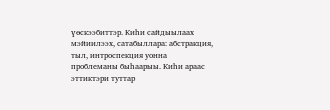үөскээбиттэр. Киhи cайдыылаах мэйиилээх, сатабыллара: абстракция, тыл, интроспекция уонна проблеманы быhаарыы. Киhи араас эттиктэри туттар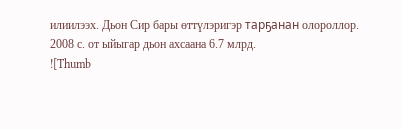илиилээх. Дьон Сир бары өттүлэригэр тарҕанан олороллор. 2008 с. от ыйыгар дьон ахсаана 6.7 млрд.
![Thumb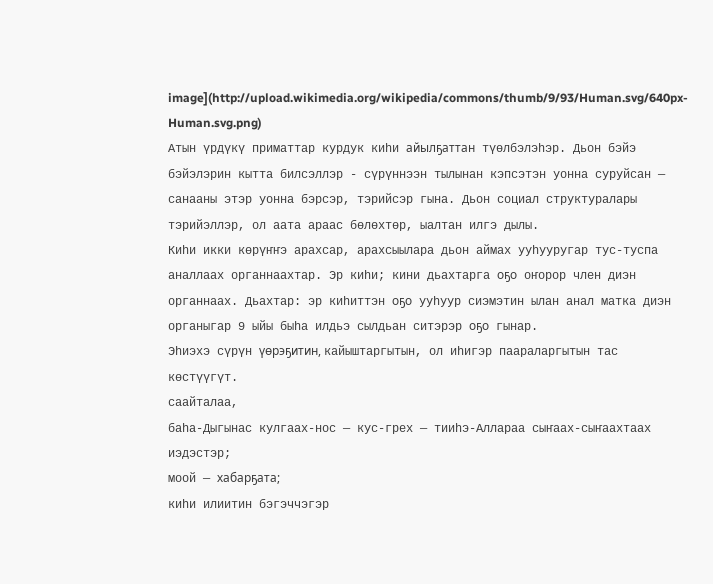image](http://upload.wikimedia.org/wikipedia/commons/thumb/9/93/Human.svg/640px-Human.svg.png)
Атын үрдүкү приматтар курдук киhи айылҕаттан түөлбэлэhэр. Дьон бэйэ бэйэлэрин кытта билсэллэр - сүрүннээн тылынан кэпсэтэн уонна суруйсан — cанааны этэр уонна бэрсэр, тэрийсэр гына. Дьон социал структуралары тэрийэллэр, ол аата араас бөлөхтөр, ыалтан илгэ дылы.
Киһи икки көрүҥҥэ арахсар, арахсыылара дьон аймах ууһууругар тус-туспа аналлаах органнаахтар. Эр киһи; кини дьахтарга оҕо оҥорор член диэн органнаах. Дьахтар: эр киһиттэн оҕо ууһуур сиэмэтин ылан анал матка диэн органыгар 9 ыйы быһа илдьэ сылдьан ситэрэр оҕо гынар.
Эһиэхэ сүрүн үөрэҕитин, кайыштаргытын, ол иһигэр паараларгытын тас көстүүгүт.
саайталаа,
баһа-Дыгынас кулгаах-нос — кус-грех — тииһэ-Аллараа сыҥаах-сыҥаахтаах иэдэстэр;
моой — хабарҕата;
киһи илиитин бэгэччэгэр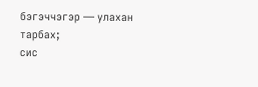бэгэччэгэр — улахан тарбах;
сис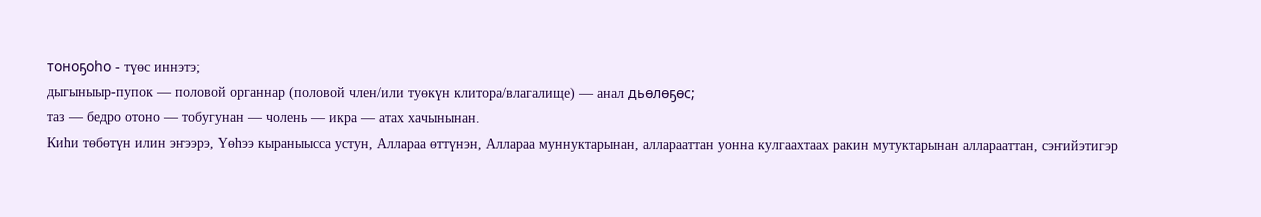тоноҕоһо - түөс иннэтэ;
дыгыныыр-пупок — половой органнар (половой член/или туөкүн клитора/влагалище) — анал дьөлөҕөс;
таз — бедро отоно — тобугунан — чолень — икра — атах хачынынан.
Киһи төбөтүн илин эҥээрэ, Үөһээ кыраныысса устун, Аллараа өттүнэн, Аллараа муннуктарынан, алларааттан уонна кулгаахтаах ракин мутуктарынан алларааттан, сэҥийэтигэр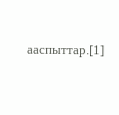ааспыттар.[1]